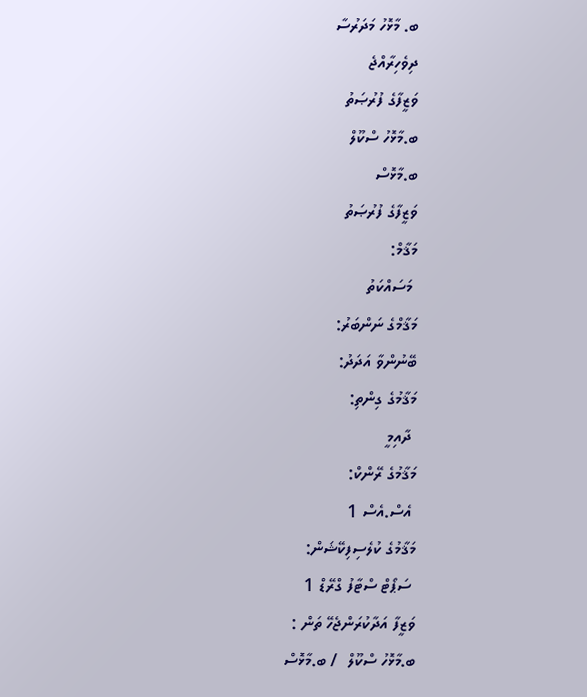ބ. މާޅޮހު މަދަރުސާ
ދިވެހިރާއްޖެ
ވަޒީފާގެ ފުރުޞަތު
ބ.މާޅޮހު ސްކޫލް
ބ.މާޅޮސް
ވަޒީފާގެ ފުރުޞަތު
މަޤާމް:
 މަސައްކަތު
މަޤާމްގެ ނަންބަރު:
ބޭނުންވާ އަދަދު:
މަޤާމުގެ ގިންތި:
 ދާއިމީ
މަޤާމުގެ ރޭންކް:
 އެސް.އެސް 1
މަޤާމުގެ ކުލެސިފިކޭޝަން:
 ސަޕޯޓް ސްޓާފު ގްރޭޑް 1
ވަޒީފާ އަދާކުރަންޖެހޭ ތަން :
ބ.މާޅޮހު ސްކޫލް  / ބ.މާޅޮސް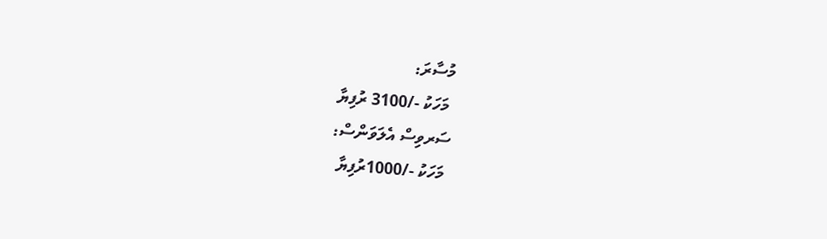މުސާރަ:
 މަހަކު -/3100 ރުފިޔާ
ސަރވިސް އެލަވަންސް:
 މަހަކު -/1000ރުފިޔާ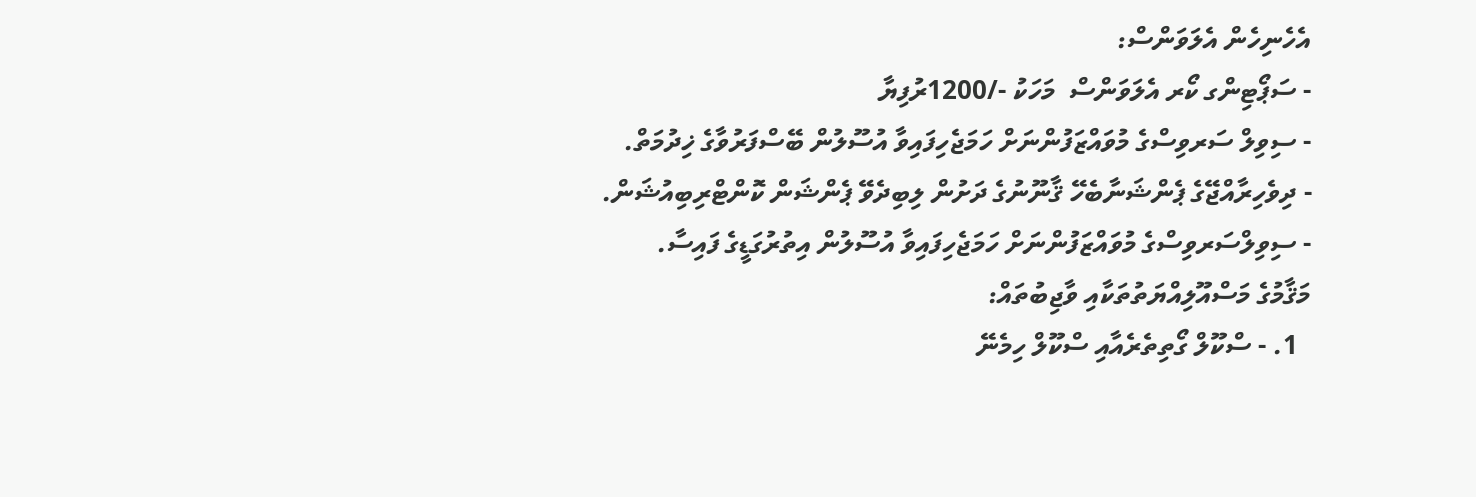އެހެނިހެން އެލަވަންސް:
- ސަޕޯޓިންގ ކޯރ އެލަވަންސް  މަހަކު -/1200ރުފިޔާ
- ސިވިލް ސަރވިސްގެ މުވައްޒަފުންނަށް ހަމަޖެހިފައިވާ އުސޫލުން ބޭސްފަރުވާގެ ޚިދުމަތް.
- ދިވެހިރާއްޖޭގެ ޕެންޝަނާބެހޭ ޤާނޫނުގެ ދަށުން ލިބިދެވޭ ޕެންޝަން ކޮންޓްރިބިއުޝަން.
- ސިވިލްސަރވިސްގެ މުވައްޒަފުންނަށް ހަމަޖެހިފައިވާ އުސޫލުން އިތުރުގަޑީގެ ފައިސާ.
މަޤާމުގެ މަސްއޫލިއްޔަތުތަކާއި ވާޖިބުތައް:
  1. - ސްކޫލް ގޯތިތެރެއާއި ސްކޫލް ހިމެނޭ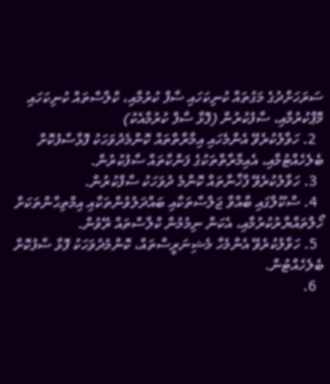ސަރަހަށްދުގެ މަގުތައް ކުނިކަހައި ސާފް ކުރުމާއި، ކްލާސްތައް ކުނިކަހައި މޮޕްކުރުމާއި، ސާފުކުރުން (ފޮޅާ ސާފް ކުރުމާއެކު)
  2. ހަވާލުކުރެވޭ އެންމެހައި އިމާރާތްތައް ކޮންމެދުވަހަކު ފޮޅާސާފުކޮށް ބެލެހެއްޓުމާއި، އެއިމާރާތްތަކުގެ ފަންކާތައް ސާފުކުރުން.
  3. ހަވާލުކުރެވޭ ފާޚާނާތައް ކޮންމެ ދުވަހަކު ސާފްކުރުން.
  4. ސްކޫލްގައި ބާއްވާ ޖަލްސާތަކާއި ބައްދަލުވުންތަކާއި އިމްތިޙާންތަކަށް ހޯލްތައްޔާރުކުރުމާއި، އެކަން ނިމުމުން ކްލާސްތައް ރޭވުން.
  5. ހަވާލުކުރެވޭ އެންމެހާ މެޝިނަރީސްތައް، ކޮންމެދުވަހަކު ފޮޅާ ސާފުކޮށް ބެލެހެއްޓުން.
  6.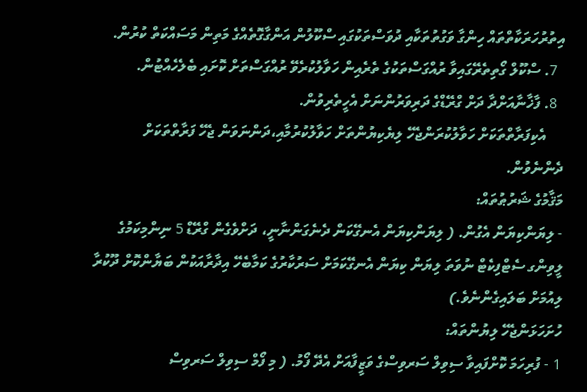އިތުރުހަރަކާތްތައް ހިންގާ ވަގުތުތަކާއި ދުވަސްތަކުގައި ސްކޫލުން އަންގާގޮތެއްގެ މަތިން މަސައްކަތް ކުރުން.
  7. ސްކޫލް ގޯތިތެރޭގައިވާ ރުއްގަސްތަކުގެ ތެރެއިން ހަވާލުކުރެވޭ ރުއްގަސްތަށް ކޮށައި ބެލެހެއްޓުން.
  8. ފާޚާނާއަށްދާ ދަށް ގްރޭޑްގެ ދަރިވަރުންނަށް އެހީތެރިވުން.
     އެކިފަރާތްތަކަށް ހަވާލުކުރަންޖެހޭ ލިޔެކިޔުންތަށް ހަވާލުކުރުމާއި،ދަންނަވަން ޖެހޭ ފަރާތްތަކަށް ދެންނެވުން.
މަޤާމުގެ ޝަރުޠުތައް:
- ލިޔަންކިޔަން އެގުން. ( ލިޔަންކިޔަން އެނގޭކަން ދެނެގަންނާނީ، ދަށްވެގެން ގްރޭޑް 5 ނިންމިކަމުގެ ލީވިންގ ސެޓްފިކެޓް ނުވަތަ ލިޔަން ކިޔަން އެނގޭކަމަށް ސަރުކާރުގެ ކަމާބެހޭ އިދާރާއަކުން ބަޔާންކޮށް ދޫކުރާ ލިއުމަށް ބަލައިގެންނެވެ.)
ހުށަހަޅަންޖެހޭ ލިޔުންތައް:
1 - ފުރިހަމަ ކޮށްފައިވާ ސިވިލް ސަރވިސްގެ ވަޒީފާއަށް އެދޭ ފޯމު. ( މި ފޯމް ސިވިލް ސަރވިސް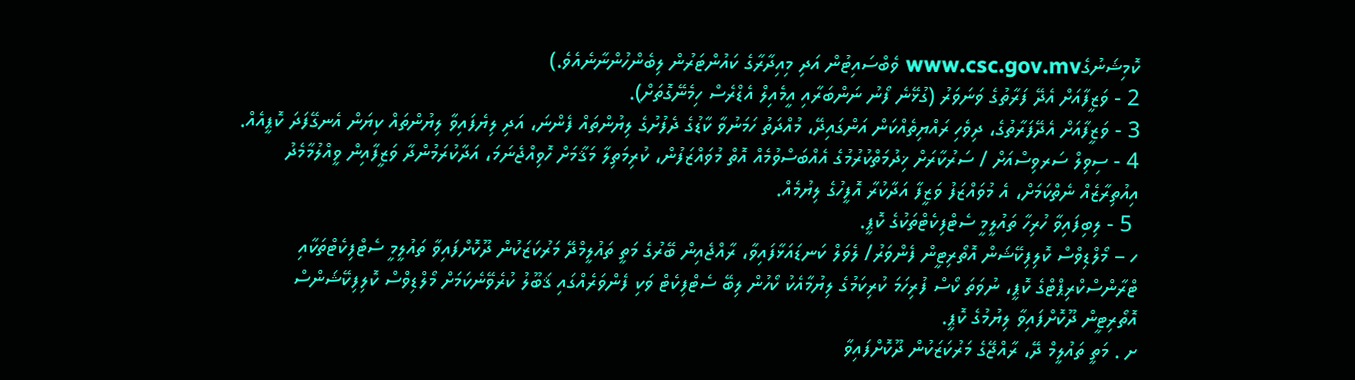ކޮމިޝަނުގެwww.csc.gov.mv ވެބްސައިޓުން އަދި މިއިދާރާގެ ކައުންޓަރުން ލިބެންހުންނާނެއެވެ.)
2 - ވަޒީފާއަށް އެދޭ ފަރާތުގެ ވަނަވަރު (ގުޅޭނެ ފޯނު ނަންބަރާއި އީމެއިލް އެޑްރެސް ހިމެނޭގޮތަށް).
3 - ވަޒީފާއަށް އެދޭފަރާތުގެ، ދިވެހި ރައްޔިތެއްކަން އަންގައިދޭ، މުއްދަތު ހަމަނުވާ ކާޑުގެ ދެފުށުގެ ލިޔުންތައް ފެންނަ، އަދި ލިޔެފައިވާ ލިޔުންތައް ކިޔަން އެނގޭފަދަ ކޮޕީއެއް.
4 - ސިވިލް ސަރވިސްއަށް / ސަރުކާރަށް ޚިދުމަތްކުރުމުގެ އެއްބަސްވުމެއް އޮތް މުވައްޒަފުން، ކުރިމަތިލާ މަޤާމަށް ހޮވިއްޖެނަމަ، އަދާކުރަމުންދާ ވަޒީފާއިން ވީއްލުމާމެދު އިއުތިރާޒެއް ނެތްކަމަށް، އެ މުވައްޒަފު ވަޒީފާ އަދާކުރާ އޮފީހުގެ ލިޔުމެއް.
 5 - ލިބިފައިވާ ހުރިހާ ތައުލީމީ ސެޓްފިކެޓްތަކުގެ ކޮޕީ.
ހ – މޯލްޑިވްސް ކޮލިފިކޭޝަން އޮތޯރިޓީން ފެންވަރު/ ލެވަލް ކަނޑައަޅާފައިވާ، ރާއްޖެއިން ބޭރުގެ މަތީ ތައުލީމްދޭ މަރުކަޒަކުން ދޫކޮށްފައިވާ ތައުލީމީ ސެޓްފިކެޓްތަކާއި ޓްރާންސްކްރިޕްޓްގެ ކޮޕީ، ނުވަތަ ކޯސް ފުރިހަމަ ކުރިކަމުގެ ލިޔުމާއެކު ކޯހުން ލިބޭ ސެޓްފިކެޓް ވަކި ފެންވަރެއްގައި ޤަބޫލު ކުރެވޭނެކަމަށް މޯލްޑިވްސް ކޮލިފިކޭޝަންސް އޮތޯރިޓީން ދޫކޮށްފައިވާ ލިޔުމުގެ ކޮޕީ.
ށ . މަތީ ތައުލީމް ދޭ، ރާއްޖޭގެ މަރުކަޒަކުން ދޫކޮށްފައިވާ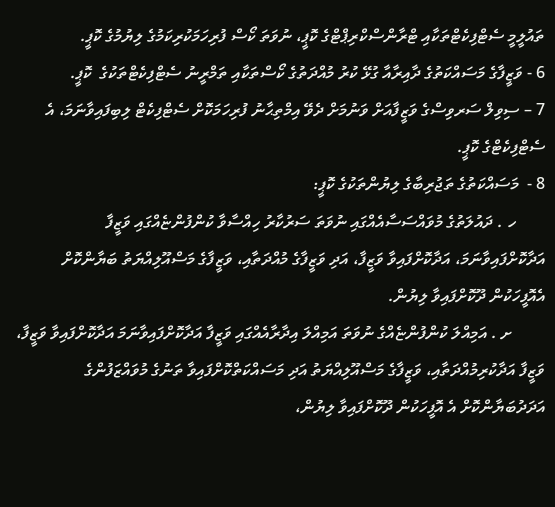ތައުލީމީ ސެޓްފިކެޓްތަކާއި ޓްރާންސްކްރިޕްޓްގެ ކޮޕީ، ނުވަތަ ކޯސް ފުރިހަމަކުރިކަމުގެ ލިޔުމުގެ ކޮޕީ.
6 - ވަޒީފާގެ މަސައްކަތުގެ ދާއިރާއާ ގުޅޭ ކުރު މުއްދަތުގެ ކޯސްތަކާއި ތަމްރީނު ސެޓްފިކެޓްތަކުގެ  ކޮޕީ.
7 – ސިވިލް ސަރވިސްގެ ވަޒީފާއަށް ވަނުމަށް ދެވޭ އިމްތިޙާނު ފުރިހަމަކޮށް ސެޓްފިކެޓް ލިބިފައިވާނަމަ، އެ ސެޓްފިކެޓްގެ ކޮޕީ.
8 -  މަސައްކަތުގެ ތަޖުރިބާގެ ލިޔުންތަކުގެ ކޮޕީ:
       ހ . ދައުލަތުގެ މުވައްސަސާއެއްގައި ނުވަތަ ސަރުކާރު ހިއްސާވާ ކުންފުންޏެއްގައި ވަޒީފާ އަދާކޮށްފައިވާނަމަ، އަދާކޮށްފައިވާ ވަޒީފާ، އަދި ވަޒީފާގެ މުއްދަތާއި، ވަޒީފާގެ މަސްއޫލިއްޔަތު ބަޔާންކޮށް އެއޮފީހަކުން ދޫކޮށްފައިވާ ލިޔުން.
        ށ . އަމިއްލަ ކުންފުންޏެއްގެ ނުވަތަ އަމިއްލަ އިދާރާއެއްގައި ވަޒީފާ އަދާކޮށްފައިވާނަމަ އަދާކޮށްފައިވާ ވަޒީފާ، ވަޒީފާ އަދާކުރިމުއްދަތާއި، ވަޒީފާގެ މަސްއޫލިއްޔަތު އަދި މަސައްކަތްކޮށްފައިވާ ތަނުގެ މުވައްޒަފުންގެ އަދަދުބަޔާންކޮށް އެ އޮފީހަކުން ދޫކޮށްފައިވާ ލިޔުން،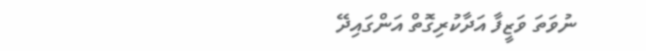ނުވަތަ ވަޒީފާ އަދާކުރިގޮތް އަންގައިދޭ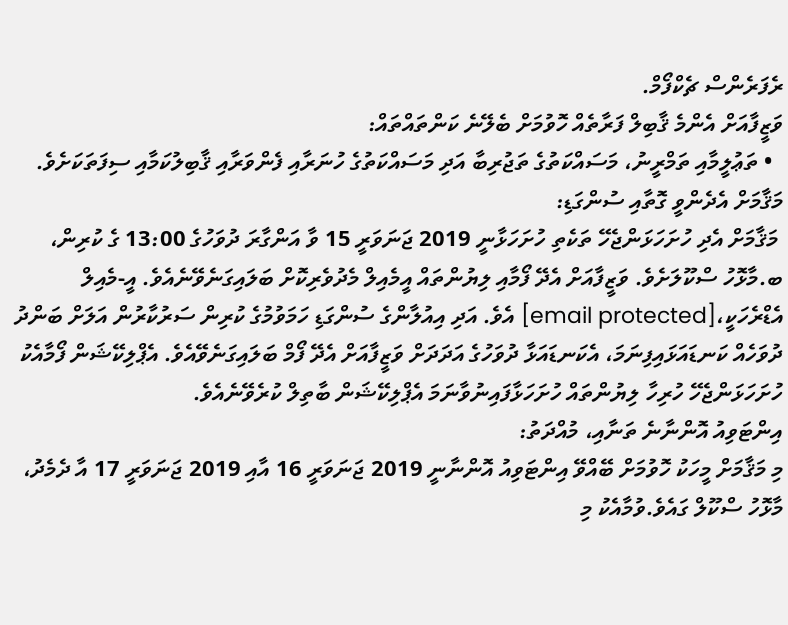ރެފަރެންސް ޗެކްފޯމް.
ވަޒީފާއަށް އެންމެ ޤާބިލް ފަރާތެއް ހޮވުމަށް ބެލޭނެ ކަންތައްތައް:
  • ތަޢުލީމާއި ތަމްރީނު، މަސައްކަތުގެ ތަޖުރިބާ އަދި މަސައްކަތުގެ ހުނަރާއި ފެންވަރާއި ޤާބިލުކަމާއި ސިފަތަކަށެވެ.
މަޤާމަށް އެދެންވީ ގޮތާއި ސުންގަޑި:
 މަޤާމަށް އެދި ހުށަހަޅަންޖެހޭ ތަކެތި ހުށަހަޅާނީ 2019 ޖަނަވަރީ 15 ވާ އަންގާރަ ދުވަހުގެ 13:00 ގެ ކުރިން، ބ.މާޅޮހު ސްކޫލަށެވެ. ވަޒީފާއަށް އެދޭ ފޯމާއި ލިޔުންތައް އީމެއިލް މެދުވެރިކޮށް ބަލައިގަނެވޭނެއެވެ. އީ-މެއިލް އެޑްރެހަކީ،[email protected] އެވެ. އަދި އިއުލާންގެ ސުންގަޑި ހަމަވުމުގެ ކުރިން ސަރުކާރުން އަލަށް ބަންދު ދުވަހެއް ކަނޑައަޅައިފިނަމަ، އެކަނޑައަޅާ ދުވަހުގެ އަދަދަށް ވަޒީފާއަށް އެދޭ ފޯމް ބަލައިގަނެވޭއެވެ. އެޕްލިކޭޝަން ފޯމާއެކު ހުށަހަޅަންޖެހޭ ހުރިހާ ލިޔުންތައް ހުށަހަޅާފައިނުވާނަމަ އެޕްލިކޭޝަން ބާތިލް ކުރެވޭނެއެވެ.
އިންޓަވިއު އޮންނާނެ ތަނާއި، މުއްދަތު:
މި މަޤާމަށް މީހަކު ހޮވުމަށް ބޭއްވޭ އިންޓަވިއު އޮންނާނީ 2019 ޖަނަވަރީ 16 އާއި 2019 ޖަނަވަރީ 17 އާ ދެމެދު، މާޅޮހު ސްކޫލް ގައެވެ.ވުމާއެކު މި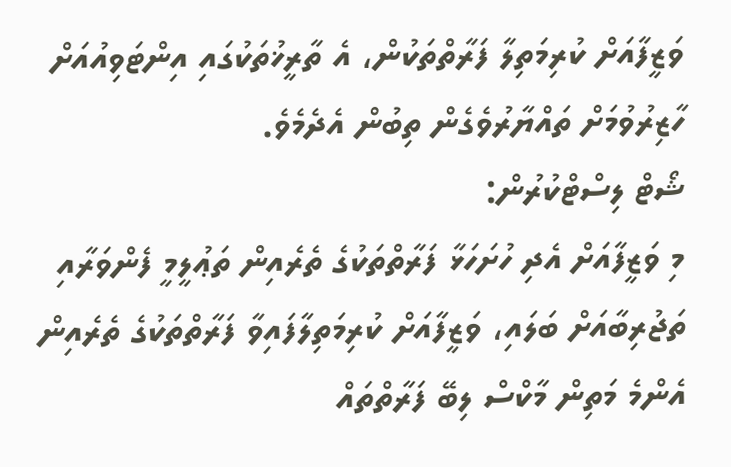ވަޒީފާއަށް ކުރިމަތިލާ ފަރާތްތަކުން، އެ ތާރީޚުތަކުގައި އިންޓަވިއުއަށް ހާޒިރުވުމަށް ތައްޔާރުވެގެން ތިބުން އެދެމެވެ.
ޝޯޓް ލިސްޓްކުރުން:
މި ވަޒީފާއަށް އެދި ހުށަހަޅާ ފަރާތްތަކުގެ ތެރެއިން ތަޢުލީމީ ފެންވަރާއި ތަޖުރިބާއަށް ބަލައި، ވަޒީފާއަށް ކުރިމަތިލާފައިވާ ފަރާތްތަކުގެ ތެރެއިން އެންމެ މަތިން މާކްސް ލިބޭ ފަރާތްތައް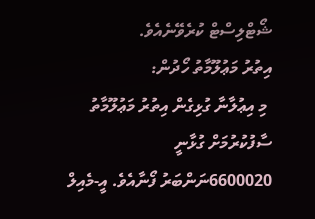ޝޯޓްލިސްޓް ކުރެވޭނެއެވެ.
އިތުރު މަޢުލޫމާތު ހޯދުން:
 މި އިޢުލާނާ ގުޅިގެން އިތުރު މަޢުލޫމާތު ސާފުކުރުމަށް ގުޅާނީ 6600020ނަންބަރު ފޯނާއެވެ. އީ-މެއިލް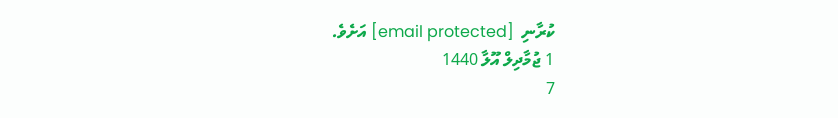ކުރާނި  [email protected] އަށެވެ.
1 ޖުމާދިލް އޫލާ 1440
7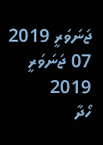ޖަނަވަރީ 2019
07 ޖަނަވަރީ 2019
ހޯދާ